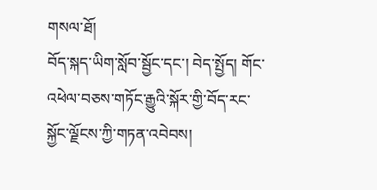གསལ་ཐོ།
བོད་སྐད་ཡིག་སློབ་སྦྱོང་དང་། བེད་སྤྱོད། གོང་འཕེལ་བཅས་གཏོང་རྒྱུའི་སྐོར་གྱི་བོད་རང་སྐྱོང་ལྗོངས་ཀྱི་གཏན་འབེབས།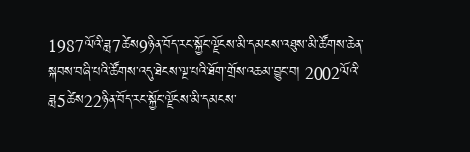1987ལོའི་ཟླ7ཚེས9ཉིན་བོད་རང་སྐྱོང་ལྗོངས་མི་དམངས་འཐུས་མི་ཚོགས་ཆེན་སྐབས་བཞི་པའི་ཚོགས་འདུ་ཐེངས་ལྔ་པའི་ཐོག་གྲོས་འཆམ་བྱུང་བ། 2002ལོའི་ཟླ5ཚེས22ཉིན་བོད་རང་སྐྱོང་ལྗོངས་མི་དམངས་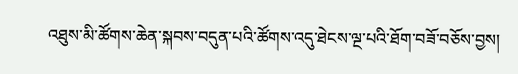འཐུས་མི་ཚོགས་ཆེན་སྐབས་བདུན་པའི་ཚོགས་འདུ་ཐེངས་ལྔ་པའི་ཐོག་བཟོ་བཅོས་བྱས།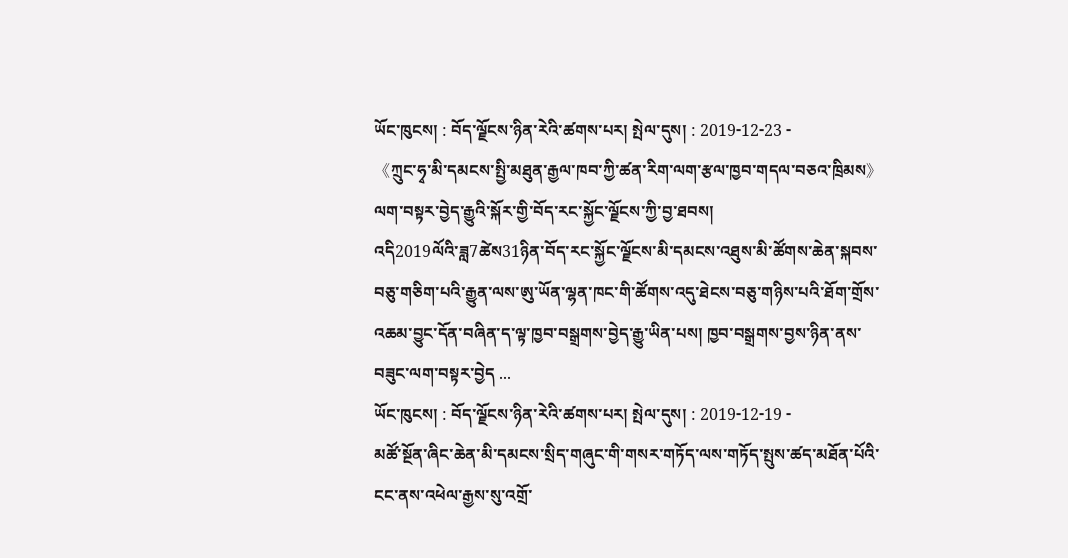ཡོང་ཁུངས། : བོད་ལྗོངས་ཉིན་རེའི་ཚགས་པར། སྤེལ་དུས། : 2019-12-23 -
《ཀྲུང་ཧྭ་མི་དམངས་སྤྱི་མཐུན་རྒྱལ་ཁབ་ཀྱི་ཚན་རིག་ལག་རྩལ་ཁྱབ་གདལ་བཅའ་ཁྲིམས》ལག་བསྟར་བྱེད་རྒྱུའི་སྐོར་གྱི་བོད་རང་སྐྱོང་ལྗོངས་ཀྱི་བྱ་ཐབས།
འདི2019ལོའི་ཟླ7ཚེས31ཉིན་བོད་རང་སྐྱོང་ལྗོངས་མི་དམངས་འཐུས་མི་ཚོགས་ཆེན་སྐབས་བཅུ་གཅིག་པའི་རྒྱུན་ལས་ཨུ་ཡོན་ལྷན་ཁང་གི་ཚོགས་འདུ་ཐེངས་བཅུ་གཉིས་པའི་ཐོག་གྲོས་འཆམ་བྱུང་དོན་བཞིན་ད་ལྟ་ཁྱབ་བསྒྲགས་བྱེད་རྒྱུ་ཡིན་པས། ཁྱབ་བསྒྲགས་བྱས་ཉིན་ནས་བཟུང་ལག་བསྟར་བྱེད ...
ཡོང་ཁུངས། : བོད་ལྗོངས་ཉིན་རེའི་ཚགས་པར། སྤེལ་དུས། : 2019-12-19 -
མཚོ་སྔོན་ཞིང་ཆེན་མི་དམངས་སྲིད་གཞུང་གི་གསར་གཏོད་ལས་གཏོད་སྤུས་ཚད་མཐོན་པོའི་ངང་ནས་འཕེལ་རྒྱས་སུ་འགྲོ་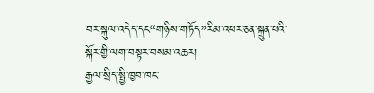བར་སྐུལ་འདེད་དང“གཉིས་གཏོད”རིམ་འཕར་ཅན་སྐྲུན་པའི་སྐོར་གྱི་ལག་བསྟར་བསམ་འཆར།
རྒྱལ་སྲིད་སྤྱི་ཁྱབ་ཁང་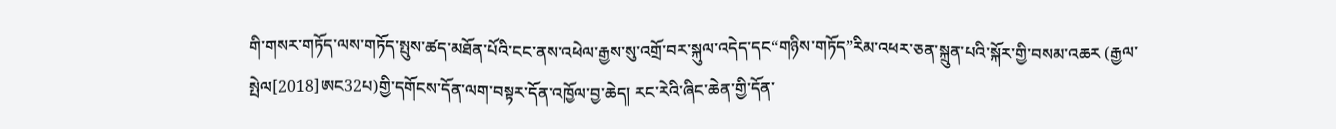གི་གསར་གཏོད་ལས་གཏོད་སྤུས་ཚད་མཐོན་པོའི་ངང་ནས་འཕེལ་རྒྱས་སུ་འགྲོ་བར་སྐུལ་འདེད་དང“གཉིས་གཏོད”རིམ་འཕར་ཅན་སྐྲུན་པའི་སྐོར་གྱི་བསམ་འཆར (རྒྱལ་སྤེལ[2018]ཨང32པ)གྱི་དགོངས་དོན་ལག་བསྟར་དོན་འཁྱོལ་བྱ་ཆེད། རང་རེའི་ཞིང་ཆེན་གྱི་དོན་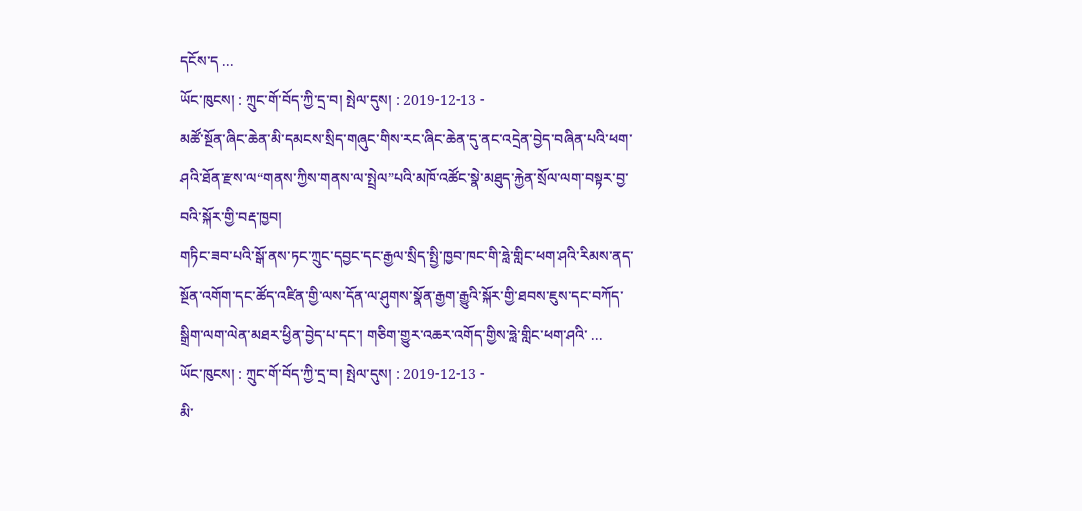དངོས་ད ...
ཡོང་ཁུངས། : ཀྲུང་གོ་བོད་ཀྱི་དྲ་བ། སྤེལ་དུས། : 2019-12-13 -
མཚོ་སྔོན་ཞིང་ཆེན་མི་དམངས་སྲིད་གཞུང་གིས་རང་ཞིང་ཆེན་དུ་ནང་འདྲེན་བྱེད་བཞིན་པའི་ཕག་ཤའི་ཐོན་རྫས་ལ“གནས་ཀྱིས་གནས་ལ་སྤྲེལ”པའི་མཁོ་འཚོང་སྣེ་མཐུད་རྐྱེན་སྲོལ་ལག་བསྟར་བྱ་བའི་སྐོར་གྱི་བརྡ་ཁྱབ།
གཏིང་ཟབ་པའི་སྒོ་ནས་ཏང་ཀྲུང་དབྱང་དང་རྒྱལ་སྲིད་སྤྱི་ཁྱབ་ཁང་གི་ཧླེ་གླིང་ཕག་ཤའི་རིམས་ནད་སྔོན་འགོག་དང་ཚོད་འཛིན་གྱི་ལས་དོན་ལ་ཤུགས་སྣོན་རྒྱག་རྒྱུའི་སྐོར་གྱི་ཐབས་ཇུས་དང་བཀོད་སྒྲིག་ལག་ལེན་མཐར་ཕྱིན་བྱེད་པ་དང་། གཅིག་གྱུར་འཆར་འགོད་གྱིས་ཧླེ་གླིང་ཕག་ཤའི་ ...
ཡོང་ཁུངས། : ཀྲུང་གོ་བོད་ཀྱི་དྲ་བ། སྤེལ་དུས། : 2019-12-13 -
མི་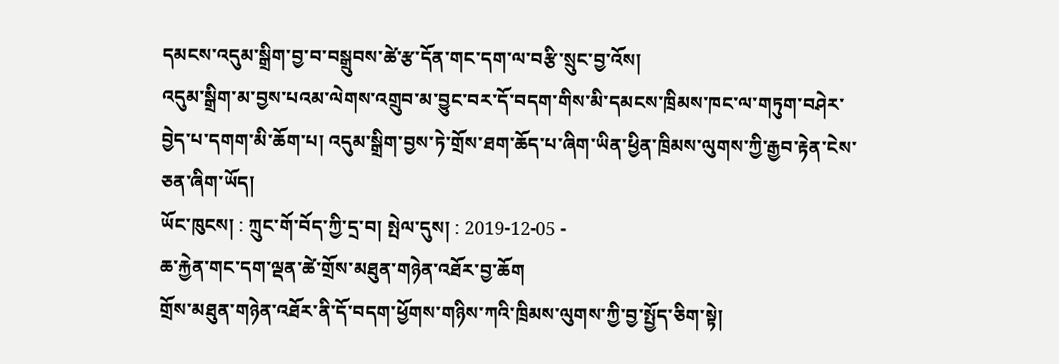དམངས་འདུམ་སྒྲིག་བྱ་བ་བསྒྲུབས་ཚེ་རྩ་དོན་གང་དག་ལ་བརྩི་སྲུང་བྱ་འོས།
འདུམ་སྒྲིག་མ་བྱས་པའམ་ལེགས་འགྲུབ་མ་བྱུང་བར་དོ་བདག་གིས་མི་དམངས་ཁྲིམས་ཁང་ལ་གཏུག་བཤེར་བྱེད་པ་དགག་མི་ཆོག་པ། འདུམ་སྒྲིག་བྱས་ཏེ་གྲོས་ཐག་ཆོད་པ་ཞིག་ཡིན་ཕྱིན་ཁྲིམས་ལུགས་ཀྱི་རྒྱབ་རྟེན་ངེས་ཅན་ཞིག་ཡོད།
ཡོང་ཁུངས། : ཀྲུང་གོ་བོད་ཀྱི་དྲ་བ། སྤེལ་དུས། : 2019-12-05 -
ཆ་རྐྱེན་གང་དག་ལྡན་ཚེ་གྲོས་མཐུན་གཉེན་འཐོར་བྱ་ཆོག
གྲོས་མཐུན་གཉེན་འཐོར་ནི་དོ་བདག་ཕྱོགས་གཉིས་ཀའི་ཁྲིམས་ལུགས་ཀྱི་བྱ་སྤྱོད་ཅིག་སྟེ།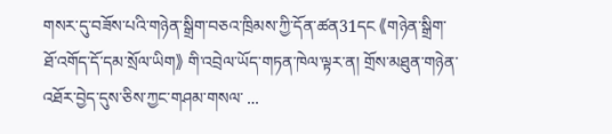གསར་དུ་བཟོས་པའི་གཉེན་སྒྲིག་བཅའ་ཁྲིམས་ཀྱི་དོན་ཚན31དང 《གཉེན་སྒྲིག་ཐོ་འགོད་དོ་དམ་སྲོལ་ཡིག》 གི་འབྲེལ་ཡོད་གཏན་ཁེལ་ལྟར་ན། གྲོས་མཐུན་གཉེན་འཐོར་བྱེད་དུས་ཅིས་ཀྱང་གཤམ་གསལ་ ...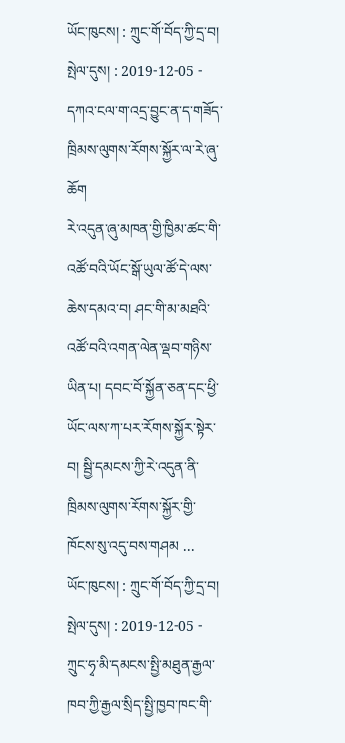ཡོང་ཁུངས། : ཀྲུང་གོ་བོད་ཀྱི་དྲ་བ། སྤེལ་དུས། : 2019-12-05 -
དཀའ་ངལ་ག་འདྲ་བྱུང་ན་ད་གཟོད་ཁྲིམས་ལུགས་རོགས་སྐྱོར་ལ་རེ་ཞུ་ཆོག
རེ་འདུན་ཞུ་མཁན་གྱི་ཁྱིམ་ཚང་གི་འཚོ་བའི་ཡོང་སྒོ་ཡུལ་ཚོ་དེ་ལས་ཆེས་དམའ་བ། ཤང་གི་མ་མཐའི་འཚོ་བའི་འགན་ལེན་ལྡབ་གཉིས་ཡིན་པ། དབང་བོ་སྐྱོན་ཅན་དང་ཕྱི་ཡོང་ལས་ཀ་པར་རོགས་སྐྱོར་སྟེར་བ། སྦྱི་དམངས་ཀྱི་རེ་འདུན་ནི་ཁྲིམས་ལུགས་རོགས་སྐྱོར་གྱི་ཁོངས་སུ་འདུ་བས་གཤམ ...
ཡོང་ཁུངས། : ཀྲུང་གོ་བོད་ཀྱི་དྲ་བ། སྤེལ་དུས། : 2019-12-05 -
ཀྲུང་ཧྭ་མི་དམངས་སྤྱི་མཐུན་རྒྱལ་ཁབ་ཀྱི་རྒྱལ་སྲིད་སྤྱི་ཁྱབ་ཁང་གི་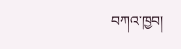བཀའ་ཁྱབ།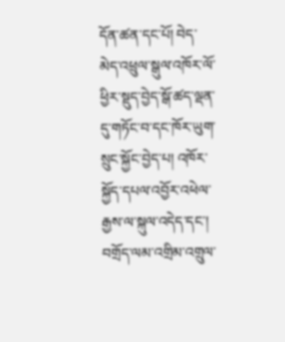དོན་ཚན་དང་པོ། བེད་མེད་འཕྲུལ་སྒུལ་འཁོར་ལོ་ཕྱིར་སྡུད་བྱེད་སྒོ་ཚད་ལྡན་དུ་གཏོང་བ་དང་ཁོར་ཡུག་སྲུང་སྐྱོང་བྱེད་པ། འཁོར་སྐྱོད་དཔལ་འབྱོར་འཕེལ་རྒྱས་ལ་སྐུལ་འདེད་དང་། བགྲོད་ལམ་འགྲིམ་འགྲུལ་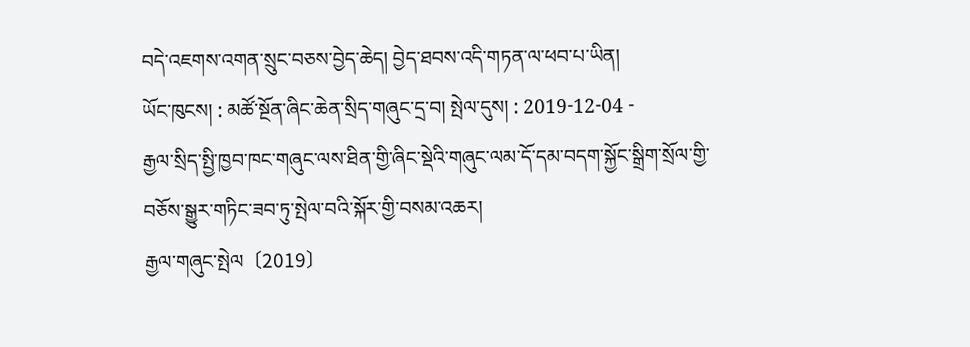བདེ་འཇགས་འགན་སྲུང་བཅས་བྱེད་ཆེད། བྱེད་ཐབས་འདི་གཏན་ལ་ཕབ་པ་ཡིན།
ཡོང་ཁུངས། : མཚོ་སྔོན་ཞིང་ཆེན་སྲིད་གཞུང་དྲ་བ། སྤེལ་དུས། : 2019-12-04 -
རྒྱལ་སྲིད་སྤྱི་ཁྱབ་ཁང་གཞུང་ལས་ཐིན་གྱི་ཞིང་སྡེའི་གཞུང་ལམ་དོ་དམ་བདག་སྐྱོང་སྒྲིག་སྲོལ་གྱི་བཅོས་སྒྱུར་གཏིང་ཟབ་ཏུ་སྤེལ་བའི་སྐོར་གྱི་བསམ་འཆར།
རྒྱལ་གཞུང་སྤེལ〔2019〕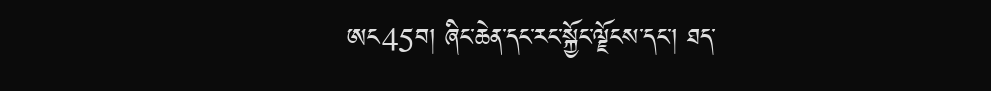ཨང45བ། ཞིང་ཆེན་དང་རང་སྐྱོང་ལྗོངས་དང་། ཐད་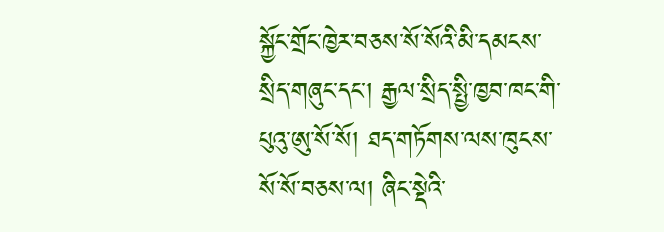སྐྱོང་གྲོང་ཁྱེར་བཅས་སོ་སོའི་མི་དམངས་སྲིད་གཞུང་དང་། རྒྱལ་སྲིད་སྤྱི་ཁྱབ་ཁང་གི་པུའུ་ཨུ་སོ་སོ། ཐད་གཏོགས་ལས་ཁུངས་སོ་སོ་བཅས་ལ། ཞིང་སྡེའི་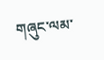གཞུང་ལམ་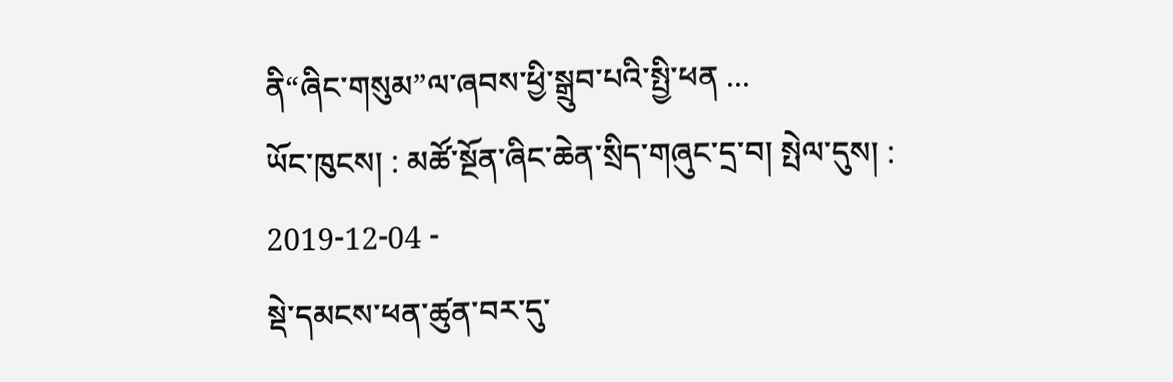ནི“ཞིང་གསུམ”ལ་ཞབས་ཕྱི་སྒྲུབ་པའི་སྤྱི་ཕན ...
ཡོང་ཁུངས། : མཚོ་སྔོན་ཞིང་ཆེན་སྲིད་གཞུང་དྲ་བ། སྤེལ་དུས། : 2019-12-04 -
སྡེ་དམངས་ཕན་ཚུན་བར་དུ་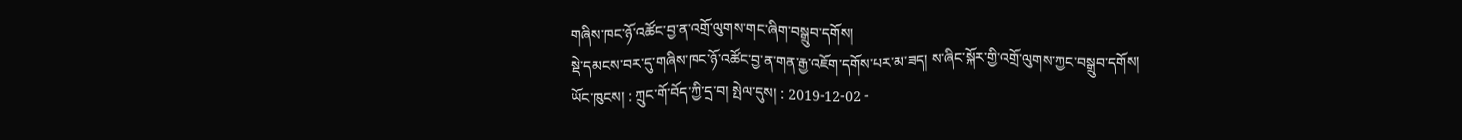གཞིས་ཁང་ཉོ་འཚོང་བྱ་ན་འགྲོ་ལུགས་གང་ཞིག་བསྒྲུབ་དགོས།
སྡེ་དམངས་བར་དུ་གཞིས་ཁང་ཉོ་འཚོང་བྱ་ན་གན་རྒྱ་འཇོག་དགོས་པར་མ་ཟད། ས་ཞིང་སྐོར་གྱི་འགྲོ་ལུགས་ཀྱང་བསྒྲུབ་དགོས།
ཡོང་ཁུངས། : ཀྲུང་གོ་བོད་ཀྱི་དྲ་བ། སྤེལ་དུས། : 2019-12-02 -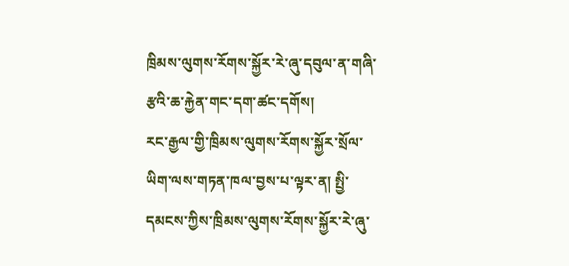ཁྲིམས་ལུགས་རོགས་སྐྱོར་རེ་ཞུ་དབུལ་ན་གཞི་རྩའི་ཆ་རྐྱེན་གང་དག་ཚང་དགོས།
རང་རྒྱལ་གྱི་ཁྲིམས་ལུགས་རོགས་སྐྱོར་སྲོལ་ཡིག་ལས་གཏན་ཁལ་བྱས་པ་ལྟར་ན། སྤྱི་དམངས་ཀྱིས་ཁྲིམས་ལུགས་རོགས་སྐྱོར་རེ་ཞུ་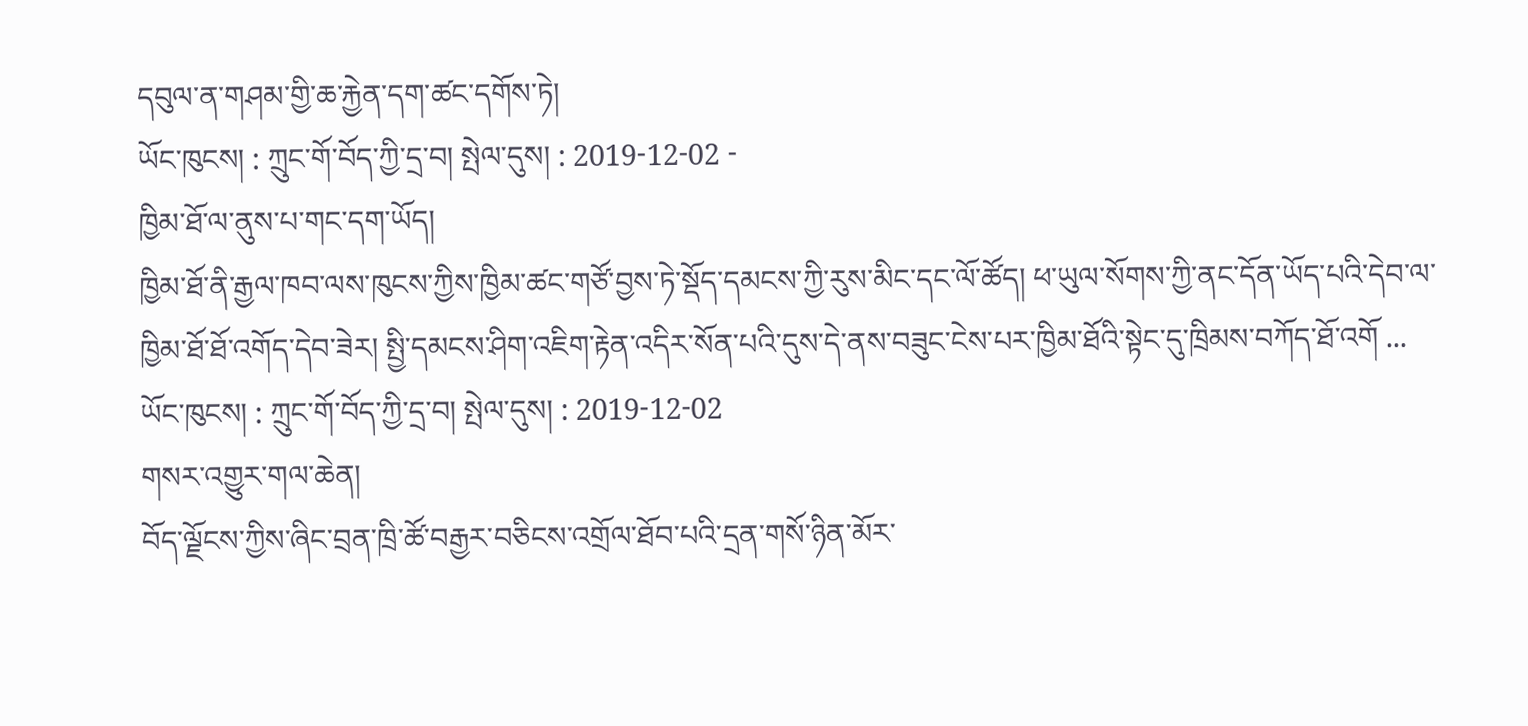དབུལ་ན་གཤམ་གྱི་ཆ་རྐྱེན་དག་ཚང་དགོས་ཏེ།
ཡོང་ཁུངས། : ཀྲུང་གོ་བོད་ཀྱི་དྲ་བ། སྤེལ་དུས། : 2019-12-02 -
ཁྱིམ་ཐོ་ལ་ནུས་པ་གང་དག་ཡོད།
ཁྱིམ་ཐོ་ནི་རྒྱལ་ཁབ་ལས་ཁུངས་ཀྱིས་ཁྱིམ་ཚང་གཙོ་བྱས་ཏེ་སྡོད་དམངས་ཀྱི་རུས་མིང་དང་ལོ་ཚོད། ཕ་ཡུལ་སོགས་ཀྱི་ནང་དོན་ཡོད་པའི་དེབ་ལ་ཁྱིམ་ཐོ་ཐོ་འགོད་དེབ་ཟེར། སྤྱི་དམངས་ཤིག་འཇིག་རྟེན་འདིར་སོན་པའི་དུས་དེ་ནས་བཟུང་ངེས་པར་ཁྱིམ་ཐོའི་སྟེང་དུ་ཁྲིམས་བཀོད་ཐོ་འགོ ...
ཡོང་ཁུངས། : ཀྲུང་གོ་བོད་ཀྱི་དྲ་བ། སྤེལ་དུས། : 2019-12-02
གསར་འགྱུར་གལ་ཆེན།
བོད་ལྗོངས་ཀྱིས་ཞིང་བྲན་ཁྲི་ཚོ་བརྒྱར་བཅིངས་འགྲོལ་ཐོབ་པའི་དྲན་གསོ་ཉིན་མོར་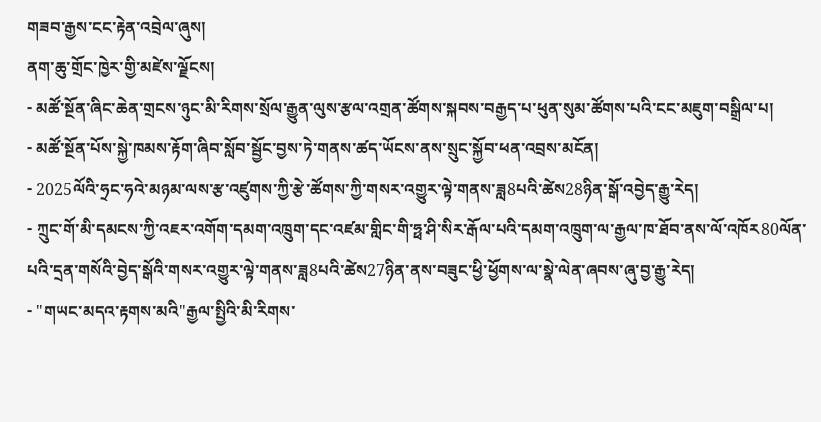གཟབ་རྒྱས་ངང་རྟེན་འབྲེལ་ཞུས།
ནག་ཆུ་གྲོང་ཁྱེར་གྱི་མཛེས་ལྗོངས།
- མཚོ་སྔོན་ཞིང་ཆེན་གྲངས་ཉུང་མི་རིགས་སྲོལ་རྒྱུན་ལུས་རྩལ་འགྲན་ཚོགས་སྐབས་བརྒྱད་པ་ཕུན་སུམ་ཚོགས་པའི་ངང་མཇུག་བསྒྲིལ་པ།
- མཚོ་སྔོན་པོས་སྐྱེ་ཁམས་རྟོག་ཞིབ་སློབ་སྦྱོང་བྱས་ཏེ་གནས་ཚད་ཡོངས་ནས་སྲུང་སྐྱོབ་ཕན་འབྲས་མངོན།
- 2025ལོའི་ཧྲང་ཧའེ་མཉམ་ལས་རྩ་འཛུགས་ཀྱི་རྩེ་ཚོགས་ཀྱི་གསར་འགྱུར་ལྟེ་གནས་ཟླ8པའི་ཚེས28ཉིན་སྒོ་འབྱེད་རྒྱུ་རེད།
- ཀྲུང་གོ་མི་དམངས་ཀྱི་འཇར་འགོག་དམག་འཁྲུག་དང་འཛམ་གླིང་གི་ཧྥ་ཤི་སིར་རྒོལ་པའི་དམག་འཁྲུག་ལ་རྒྱལ་ཁ་ཐོབ་ནས་ལོ་འཁོར80ལོན་པའི་དྲན་གསོའི་བྱེད་སྒོའི་གསར་འགྱུར་ལྟེ་གནས་ཟླ8པའི་ཚེས27ཉིན་ནས་བཟུང་ཕྱི་ཕྱོགས་ལ་སྣེ་ལེན་ཞབས་ཞུ་བྱ་རྒྱུ་རེད།
- "གཡང་མདའ་རྟགས་མའི"རྒྱལ་སྤྱིའི་མི་རིགས་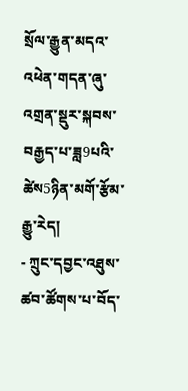སྲོལ་རྒྱུན་མདའ་འཕེན་གདན་ཞུ་འགྲན་སྡུར་སྐབས་བརྒྱད་པ་ཟླ9པའི་ཚེས5ཉིན་མགོ་རྩོམ་རྒྱུ་རེད།
- ཀྲུང་དབྱང་འཐུས་ཚབ་ཚོགས་པ་བོད་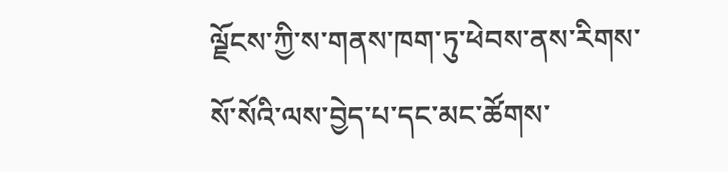ལྗོངས་ཀྱི་ས་གནས་ཁག་ཏུ་ཕེབས་ནས་རིགས་སོ་སོའི་ལས་བྱེད་པ་དང་མང་ཚོགས་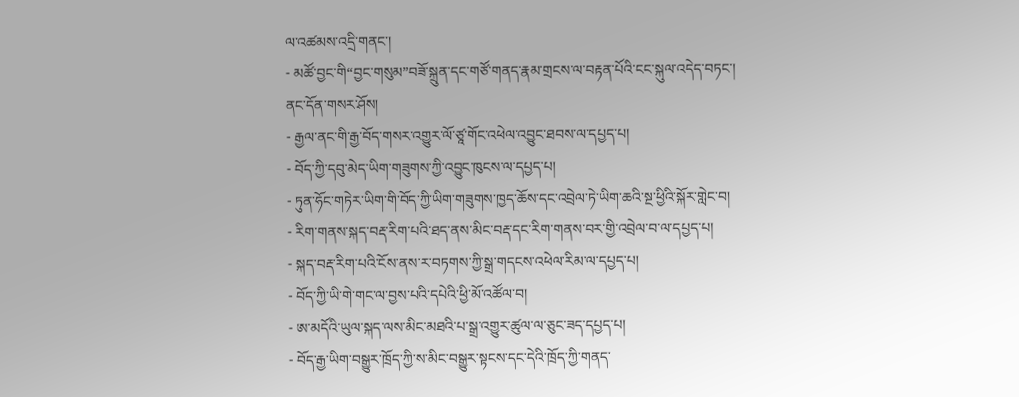ལ་འཚམས་འདྲི་གནང་།
- མཚོ་བྱང་གི“བྱང་གསུམ”བཟོ་སྐྲུན་དང་གཙོ་གནད་རྣམ་གྲངས་ལ་བརྟན་པོའི་ངང་སྐུལ་འདེད་བཏང་།
ནང་དོན་གསར་ཤོས།
- རྒྱལ་ནང་གི་རྒྱ་བོད་གསར་འགྱུར་ལོ་ཙཱ་གོང་འཕེལ་འབྱུང་ཐབས་ལ་དཔྱད་པ།
- བོད་ཀྱི་དབུ་མེད་ཡིག་གཟུགས་ཀྱི་འབྱུང་ཁུངས་ལ་དཔྱད་པ།
- ཏུན་ཧོང་གཏེར་ཡིག་གི་བོད་ཀྱི་ཡིག་གཟུགས་ཁྱད་ཆོས་དང་འབྲེལ་ཏེ་ཡིག་ཆའི་སྔ་ཕྱིའི་སྐོར་གླེང་བ།
- རིག་གནས་སྐད་བརྡ་རིག་པའི་ཐད་ནས་མིང་བརྡ་དང་རིག་གནས་བར་གྱི་འབྲེལ་བ་ལ་དཔྱད་པ།
- སྐད་བརྡ་རིག་པའི་ངོས་ནས་ར་བཏགས་ཀྱི་སྒྲ་གདངས་འཕེལ་རིམ་ལ་དཔྱད་པ།
- བོད་ཀྱི་ཡི་གེ་གང་ལ་བྱས་པའི་དཔེའི་ཕྱི་མོ་འཚོལ་བ།
- ཨ་མདོའི་ཡུལ་སྐད་ལས་མིང་མཐའི་པ་སྒྲ་འགྱུར་ཚུལ་ལ་ཅུང་ཟད་དཔྱད་པ།
- བོད་རྒྱ་ཡིག་བསྒྱུར་ཁྲོད་ཀྱི་ས་མིང་བསྒྱུར་སྟངས་དང་དེའི་ཁྲོད་ཀྱི་གནད་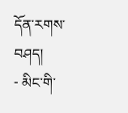དོན་རགས་བཤད།
- མིང་གི་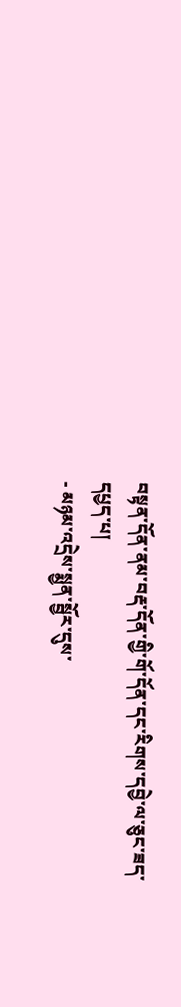བསྟན་དོན་ནམ་བརྡ་དོན་གྱི་གོ་དོན་དང་རིགས་དབྱེ་ལ་ཅུང་ཟད་དཔྱད་པ།
- མཉམ་འདྲེས་སྨྱན་སྦྱོར་དུས་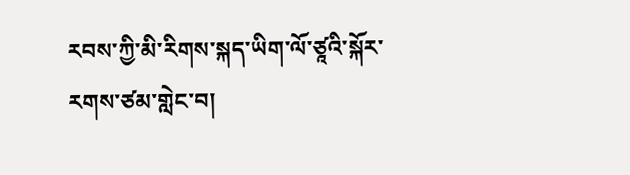རབས་ཀྱི་མི་རིགས་སྐད་ཡིག་ལོ་ཙཱའི་སྐོར་རགས་ཙམ་གླེང་བ།